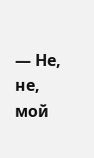— Не, не, мой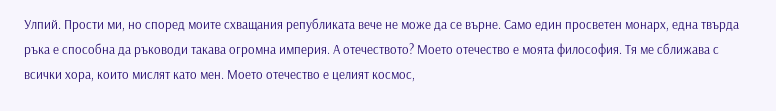Улпий. Прости ми, но според моите схващания републиката вече не може да се върне. Само един просветен монарх, една твърда ръка е способна да ръководи такава огромна империя. А отечеството? Моето отечество е моята философия. Тя ме сближава с всички хора, които мислят като мен. Моето отечество е целият космос,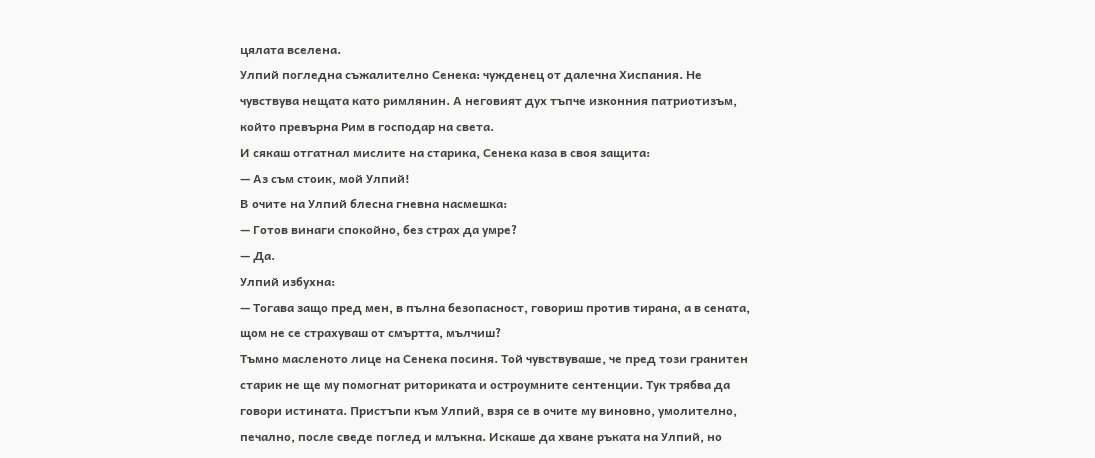цялата вселена.
Улпий погледна съжалително Сенека: чужденец от далечна Хиспания. Не чувствува нещата като римлянин. А неговият дух тъпче изконния патриотизъм, който превърна Рим в господар на света.
И сякаш отгатнал мислите на старика, Сенека каза в своя защита:
— Аз съм стоик, мой Улпий!
В очите на Улпий блесна гневна насмешка:
— Готов винаги спокойно, без страх да умре?
— Да.
Улпий избухна:
— Тогава защо пред мен, в пълна безопасност, говориш против тирана, а в сената, щом не се страхуваш от смъртта, мълчиш?
Тъмно масленото лице на Сенека посиня. Той чувствуваше, че пред този гранитен старик не ще му помогнат риториката и остроумните сентенции. Тук трябва да говори истината. Пристъпи към Улпий, взря се в очите му виновно, умолително, печално, после сведе поглед и млъкна. Искаше да хване ръката на Улпий, но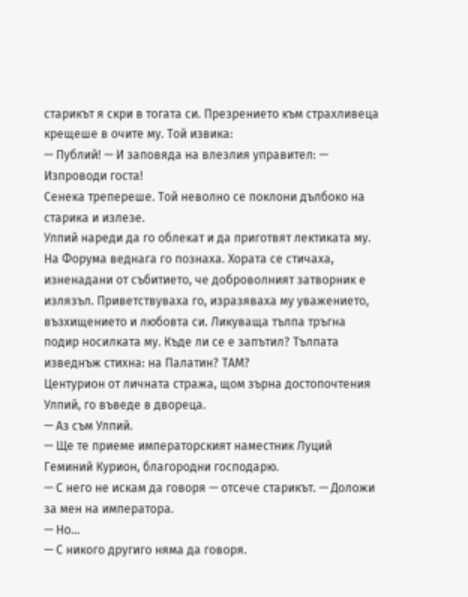старикът я скри в тогата си. Презрението към страхливеца крещеше в очите му. Той извика:
— Публий! — И заповяда на влезлия управител: — Изпроводи госта!
Сенека трепереше. Той неволно се поклони дълбоко на старика и излезе.
Улпий нареди да го облекат и да приготвят лектиката му. На Форума веднага го познаха. Хората се стичаха, изненадани от събитието, че доброволният затворник е излязъл. Приветствуваха го, изразяваха му уважението, възхищението и любовта си. Ликуваща тълпа тръгна подир носилката му. Къде ли се е запътил? Тълпата изведнъж стихна: на Палатин? ТАМ?
Центурион от личната стража, щом зърна достопочтения Улпий, го въведе в двореца.
— Аз съм Улпий.
— Ще те приеме императорският наместник Луций Геминий Курион, благородни господарю.
— С него не искам да говоря — отсече старикът. — Доложи за мен на императора.
— Но…
— С никого другиго няма да говоря.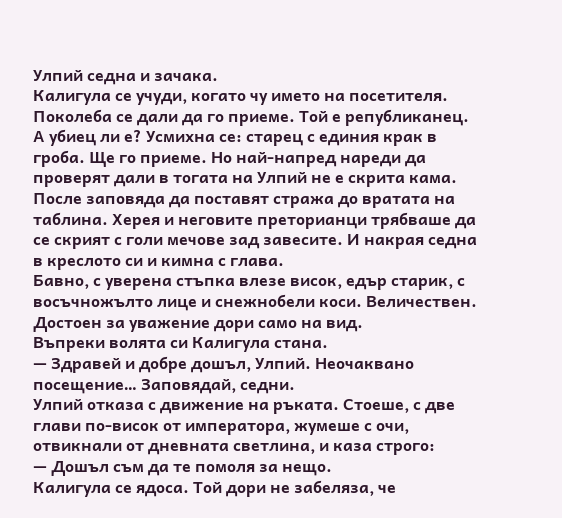Улпий седна и зачака.
Калигула се учуди, когато чу името на посетителя. Поколеба се дали да го приеме. Той е републиканец. А убиец ли е? Усмихна се: старец с единия крак в гроба. Ще го приеме. Но най-напред нареди да проверят дали в тогата на Улпий не е скрита кама. После заповяда да поставят стража до вратата на таблина. Херея и неговите преторианци трябваше да се скрият с голи мечове зад завесите. И накрая седна в креслото си и кимна с глава.
Бавно, с уверена стъпка влезе висок, едър старик, с восъчножълто лице и снежнобели коси. Величествен. Достоен за уважение дори само на вид.
Въпреки волята си Калигула стана.
— Здравей и добре дошъл, Улпий. Неочаквано посещение… Заповядай, седни.
Улпий отказа с движение на ръката. Стоеше, с две глави по-висок от императора, жумеше с очи, отвикнали от дневната светлина, и каза строго:
— Дошъл съм да те помоля за нещо.
Калигула се ядоса. Той дори не забеляза, че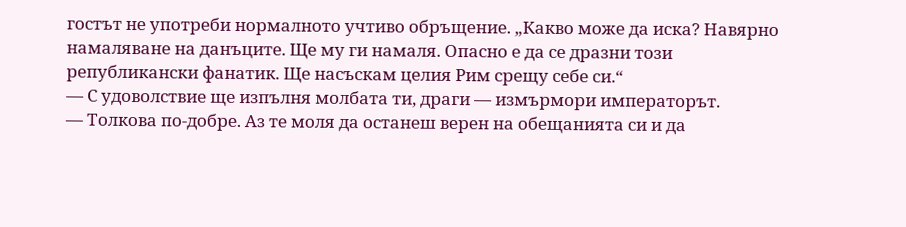гостът не употреби нормалното учтиво обръщение. „Какво може да иска? Навярно намаляване на данъците. Ще му ги намаля. Опасно е да се дразни този републикански фанатик. Ще насъскам целия Рим срещу себе си.“
— С удоволствие ще изпълня молбата ти, драги — измърмори императорът.
— Толкова по-добре. Аз те моля да останеш верен на обещанията си и да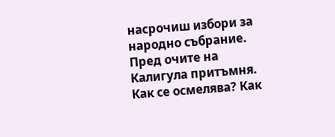насрочиш избори за народно събрание.
Пред очите на Калигула притъмня. Как се осмелява? Как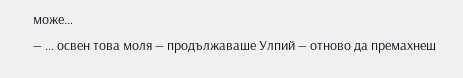може…
— … освен това моля — продължаваше Улпий — отново да премахнеш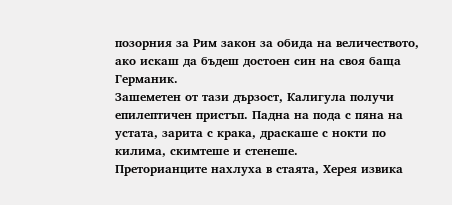позорния за Рим закон за обида на величеството, ако искаш да бъдеш достоен син на своя баща Германик.
Зашеметен от тази дързост, Калигула получи епилептичен пристъп. Падна на пода с пяна на устата, зарита с крака, драскаше с нокти по килима, скимтеше и стенеше.
Преторианците нахлуха в стаята, Херея извика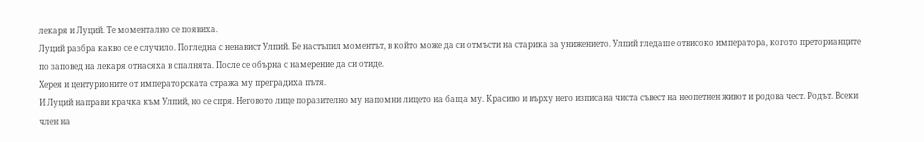лекаря и Луций. Те моментално се появиха.
Луций разбра какво се е случило. Погледна с ненавист Улпий. Бе настъпил моментът, в който може да си отмъсти на старика за унижението. Улпий гледаше отвисоко императора, когото преторианците по заповед на лекаря отнасяха в спалнята. После се обърна с намерение да си отиде.
Херея и центурионите от императорската стража му преградиха пътя.
И Луций направи крачка към Улпий, но се спря. Неговото лице поразително му напомни лицето на баща му. Красиво и върху него изписана чиста съвест на неопетнен живот и родова чест. Родът. Всеки член на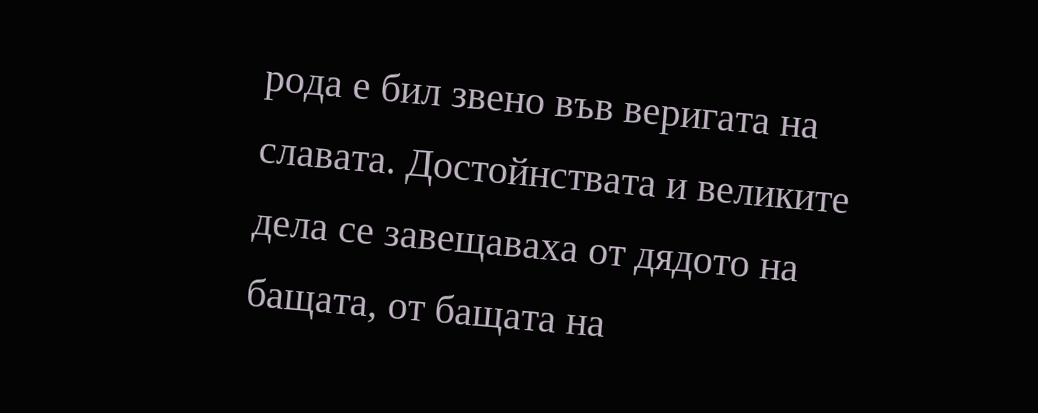рода е бил звено във веригата на славата. Достойнствата и великите дела се завещаваха от дядото на бащата, от бащата на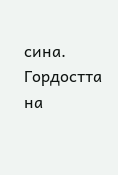сина. Гордостта на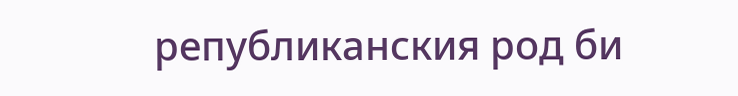републиканския род би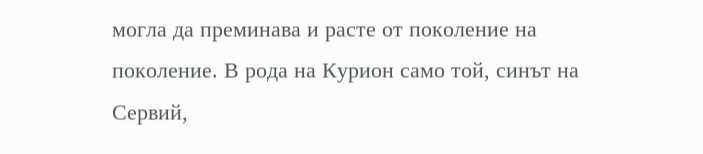могла да преминава и расте от поколение на поколение. В рода на Курион само той, синът на Сервий,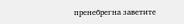пренебрегна заветите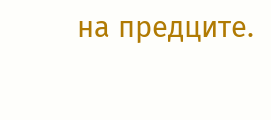на предците.